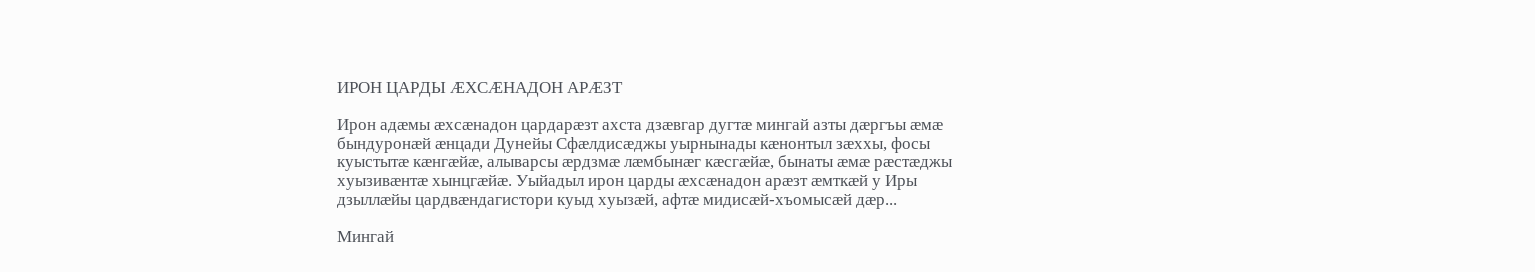ИРОН ЦАРДЫ ÆХСÆНАДОН АРÆЗТ

Ирон адæмы æхсæнадон цардарæзт ахста дзæвгар дугтæ мингай азты дæргъы æмæ бындуронæй æнцади Дунейы Сфæлдисæджы уырнынады кæнонтыл зæххы, фосы куыстытæ кæнгæйæ, алыварсы æрдзмæ лæмбынæг кæсгæйæ, бынаты æмæ рæстæджы хуызивæнтæ хынцгæйæ. Уыйадыл ирон царды æхсæнадон арæзт æмткæй у Иры дзыллæйы цардвæндагистори куыд хуызæй, афтæ мидисæй-хъомысæй дæр...

Мингай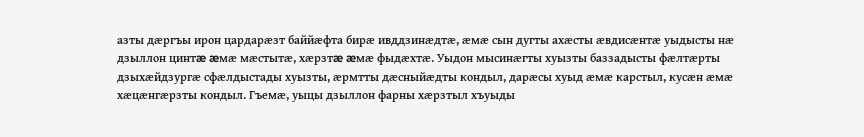азты дæргъы ирон цардарæзт баййæфта бирæ ивддзинæдтæ, æмæ сын дугты ахæсты æвдисæнтæ уыдысты нæ дзыллон цинтæ æмæ мæстытæ, хæрзтæ æмæ фыдæхтæ. Уыдон мысинæгты хуызты баззадысты фæлтæрты дзыхæйдзургæ сфæлдыстады хуызты, æрмтты дæсныйæдты кондыл, дарæсы хуыд æмæ карстыл, кусæн æмæ хæцæнгæрзты кондыл. Гъемæ, уыцы дзыллон фарны хæрзтыл хъуыды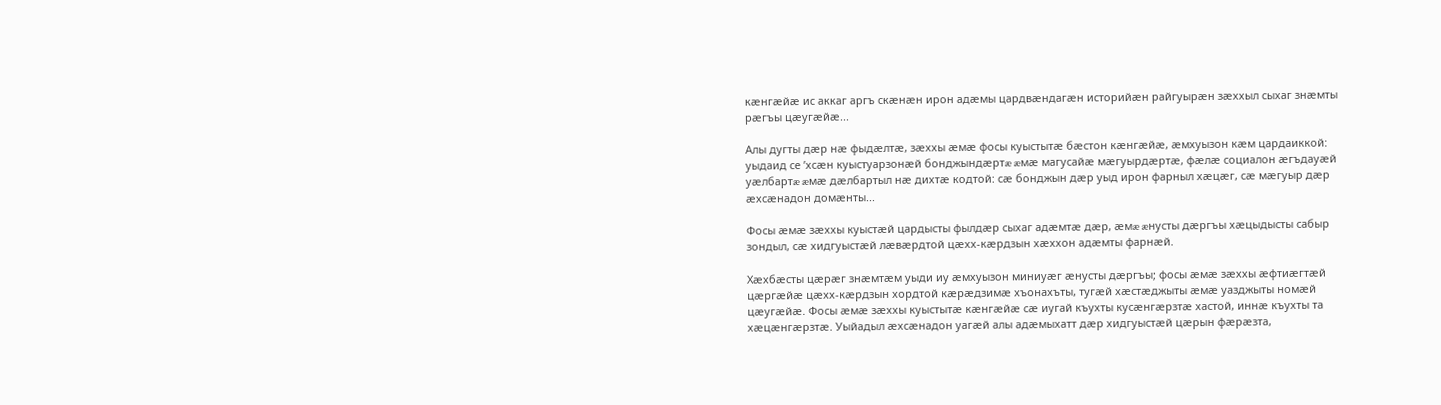кæнгæйæ ис аккаг аргъ скæнæн ирон адæмы цардвæндагæн историйæн райгуырæн зæххыл сыхаг знæмты рæгъы цæугæйæ...

Алы дугты дæр нæ фыдæлтæ, зæххы æмæ фосы куыстытæ бæстон кæнгæйæ, æмхуызон кæм цардаиккой: уыдаид се ’хсæн куыстуарзонæй бонджындæртæ æмæ магусайæ мæгуырдæртæ, фæлæ социалон æгъдауæй уæлбартæ æмæ дæлбартыл нæ дихтæ кодтой: сæ бонджын дæр уыд ирон фарныл хæцæг, сæ мæгуыр дæр æхсæнадон домæнты...

Фосы æмæ зæххы куыстæй цардысты фылдæр сыхаг адæмтæ дæр, æмæ æнусты дæргъы хæцыдысты сабыр зондыл, сæ хидгуыстæй лæвæрдтой цæхх-кæрдзын хæххон адæмты фарнæй.

Хæхбæсты цæрæг знæмтæм уыди иу æмхуызон миниуæг æнусты дæргъы; фосы æмæ зæххы æфтиæгтæй цæргæйæ цæхх-кæрдзын хордтой кæрæдзимæ хъонахъты, тугæй хæстæджыты æмæ уазджыты номæй цæугæйæ. Фосы æмæ зæххы куыстытæ кæнгæйæ сæ иугай къухты кусæнгæрзтæ хастой, иннæ къухты та хæцæнгæрзтæ. Уыйадыл æхсæнадон уагæй алы адæмыхатт дæр хидгуыстæй цæрын фæрæзта,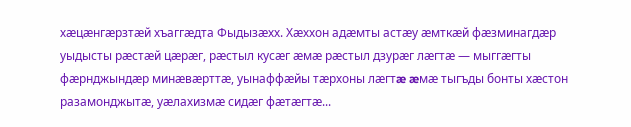хæцæнгæрзтæй хъаггæдта Фыдызæхх. Хæххон адæмты астæу æмткæй фæзминагдæр уыдысты рæстæй цæрæг, рæстыл кусæг æмæ рæстыл дзурæг лæгтæ — мыггæгты фæрнджындæр минæвæрттæ, уынаффæйы тæрхоны лæгтæ æмæ тыгъды бонты хæстон разамонджытæ, уæлахизмæ сидæг фæтæгтæ...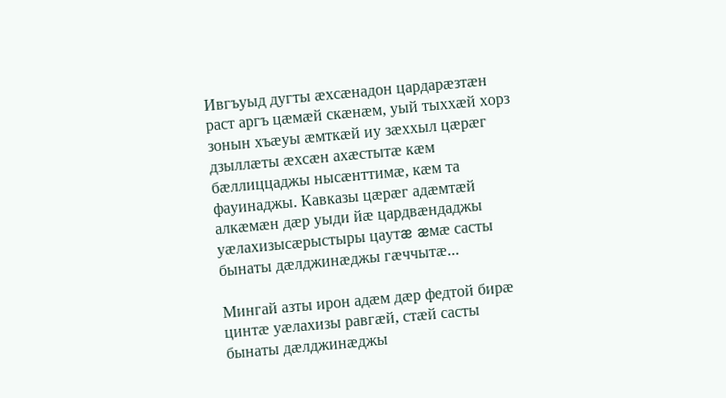Ивгъуыд дугты æхсæнадон цардарæзтæн раст аргъ цæмæй скæнæм, уый тыххæй хорз зонын хъæуы æмткæй иу зæххыл цæрæг дзыллæты æхсæн ахæстытæ кæм бæллиццаджы нысæнттимæ, кæм та фауинаджы. Кавказы цæрæг адæмтæй алкæмæн дæр уыди йæ цардвæндаджы уæлахизысæрыстыры цаутæ æмæ састы бынаты дæлджинæджы гæччытæ...

Мингай азты ирон адæм дæр федтой бирæ цинтæ уæлахизы равгæй, стæй састы бынаты дæлджинæджы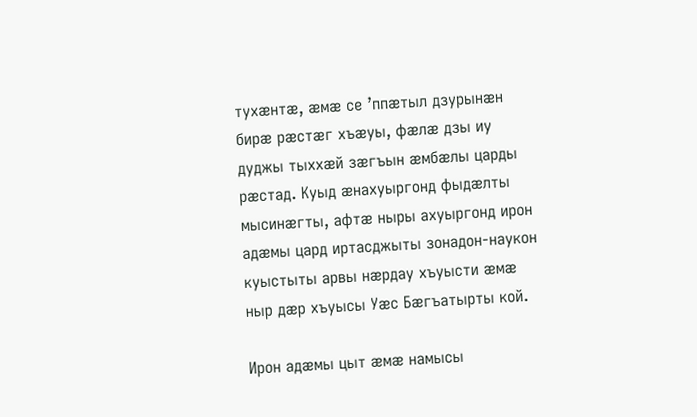тухæнтæ, æмæ се ’ппæтыл дзурынæн бирæ рæстæг хъæуы, фæлæ дзы иу дуджы тыххæй зæгъын æмбæлы царды рæстад. Куыд æнахуыргонд фыдæлты мысинæгты, афтæ ныры ахуыргонд ирон адæмы цард иртасджыты зонадон-наукон куыстыты арвы нæрдау хъуысти æмæ ныр дæр хъуысы Уæс Бæгъатырты кой.

Ирон адæмы цыт æмæ намысы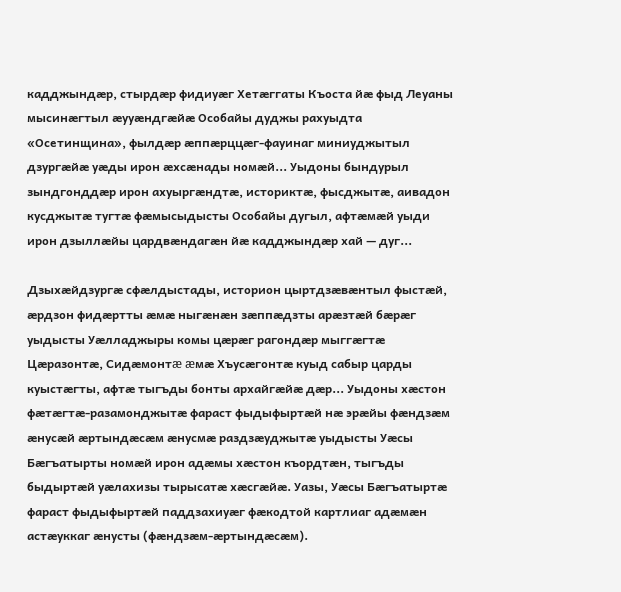кадджындæр, стырдæр фидиуæг Хетæггаты Къоста йæ фыд Леуаны мысинæгтыл æууæндгæйæ Особайы дуджы рахуыдта «Осетинщина», фылдæр æппæрццæг-фауинаг миниуджытыл дзургæйæ уæды ирон æхсæнады номæй... Уыдоны бындурыл зындгонддæр ирон ахуыргæндтæ, историктæ, фысджытæ, аивадон кусджытæ тугтæ фæмысыдысты Особайы дугыл, афтæмæй уыди ирон дзыллæйы цардвæндагæн йæ кадджындæр хай — дуг...

Дзыхæйдзургæ сфæлдыстады, историон цыртдзæвæнтыл фыстæй, æрдзон фидæртты æмæ ныгæнæн зæппæдзты арæзтæй бæрæг уыдысты Уæлладжыры комы цæрæг рагондæр мыггæгтæ Цæразонтæ, Сидæмонтæ æмæ Хъусæгонтæ куыд сабыр царды куыстæгты, афтæ тыгъды бонты архайгæйæ дæр... Уыдоны хæстон фæтæгтæ-разамонджытæ фараст фыдыфыртæй нæ эрæйы фæндзæм æнусæй æртындæсæм æнусмæ раздзæуджытæ уыдысты Уæсы Бæгъатырты номæй ирон адæмы хæстон къордтæн, тыгъды быдыртæй уæлахизы тырысатæ хæсгæйæ. Уазы, Уæсы Бæгъатыртæ фараст фыдыфыртæй паддзахиуæг фæкодтой картлиаг адæмæн астæуккаг æнусты (фæндзæм-æртындæсæм).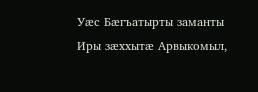Уæс Бæгъатырты заманты Иры зæххытæ Арвыкомыл,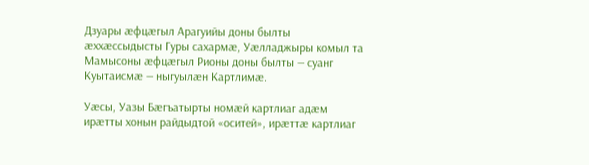Дзуары æфцæгыл Арагуийы доны былты æххæссыдысты Гуры сахармæ, Уæлладжыры комыл та Мамысоны æфцæгыл Рионы доны былты — суанг Куытаисмæ — ныгуылæн Картлимæ.

Уæсы, Уазы Бæгъатырты номæй картлиаг адæм ирæтты хонын райдыдтой «оситей», ирæттæ картлиаг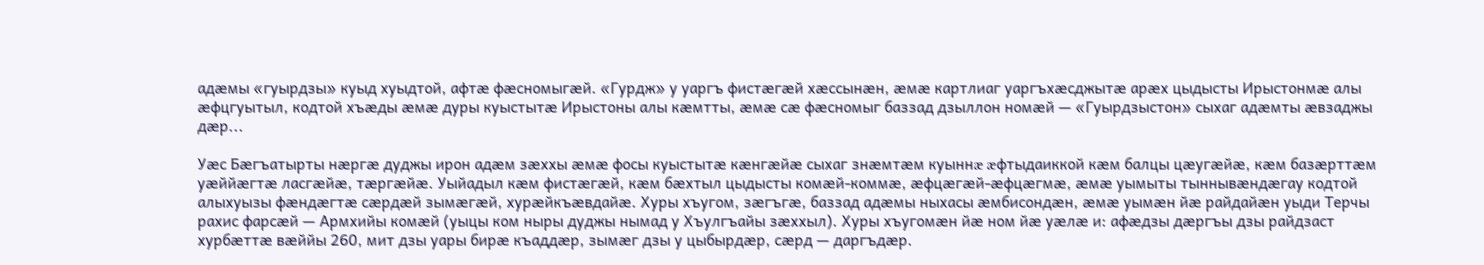адæмы «гуырдзы» куыд хуыдтой, афтæ фæсномыгæй. «Гурдж» у уаргъ фистæгæй хæссынæн, æмæ картлиаг уаргъхæсджытæ арæх цыдысты Ирыстонмæ алы æфцгуытыл, кодтой хъæды æмæ дуры куыстытæ Ирыстоны алы кæмтты, æмæ сæ фæсномыг баззад дзыллон номæй — «Гуырдзыстон» сыхаг адæмты æвзаджы дæр...

Уæс Бæгъатырты нæргæ дуджы ирон адæм зæххы æмæ фосы куыстытæ кæнгæйæ сыхаг знæмтæм куыннæ æфтыдаиккой кæм балцы цæугæйæ, кæм базæрттæм уæййæгтæ ласгæйæ, тæргæйæ. Уыйадыл кæм фистæгæй, кæм бæхтыл цыдысты комæй-коммæ, æфцæгæй-æфцæгмæ, æмæ уымыты тыннывæндæгау кодтой алыхуызы фæндæгтæ сæрдæй зымæгæй, хурæйкъæвдайæ. Хуры хъугом, зæгъгæ, баззад адæмы ныхасы æмбисондæн, æмæ уымæн йæ райдайæн уыди Терчы рахис фарсæй — Армхийы комæй (уыцы ком ныры дуджы нымад у Хъулгъайы зæххыл). Хуры хъугомæн йæ ном йæ уæлæ и: афæдзы дæргъы дзы райдзаст хурбæттæ вæййы 260, мит дзы уары бирæ къаддæр, зымæг дзы у цыбырдæр, сæрд — даргъдæр.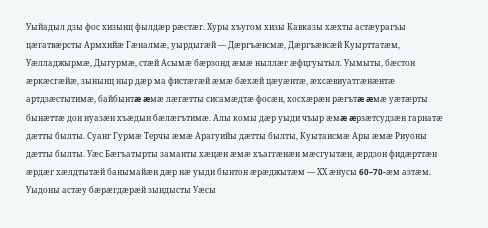Уыйадыл дзы фос хизынц фылдæр рæстæг. Хуры хъугом хизы Кавказы хæхты астæурагъы цæгатвæрсты Армхийæ Гæналмæ, уырдыгæй — Дæргъæвсмæ, Дæргъæвсæй Куырттатæм, Уæлладжырмæ, Дыгурмæ, стæй Асымæ бæрзонд æмæ ныллæг æфцгуытыл. Уымыты, бæстон æркæсгæйæ, зынынц ныр дæр ма фистæгæй æмæ бæхæй цæуæнтæ, æхсæвиуатгæнæнтæ артдзæстытимæ, байбынтæ æмæ лæгæтты сисамæдтæ фосæн, хосхæрæн рæгътæ æмæ уæтæрты бынæттæ дон нуазæн хъæдын бæлæгътимæ. Алы комы дæр уыди чъыр æмæ æрзæтсудзæн гарнатæ дæтты былты. Суанг Гурмæ Терчы æмæ Арагуийы дæтты былты, Куытаисмæ Ары æмæ Риуоны дæтты былты. Уæс Бæгъатырты заманты хæцæн æмæ хъаггæнæн мæсгуытæн, æрдзон фидæрттæн æрдæг хæлдтытæй банымайæн дæр нæ уыди бынтон æрæджытæм — ХХ æнусы 60–70-æм азтæм. Уыдоны астæу бæрæгдæрæй зындысты Уæсы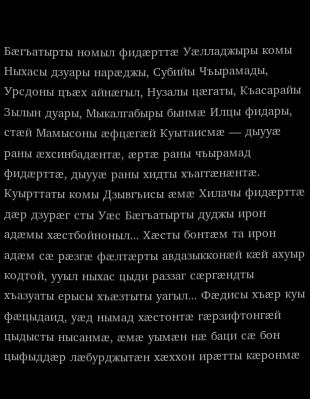Бæгъатырты номыл фидæрттæ Уæлладжыры комы Ныхасы дзуары нарæджы, Субийы Чъырамады, Урсдоны цъæх айнæгыл, Нузалы цæгаты, Къасарайы Зылын дуары, Мыкалгабыры бынмæ Илцы фидары, стæй Мамысоны æфцæгæй Куытаисмæ — дыууæ раны æхсинбадæнтæ, æртæ раны чъырамад фидæрттæ, дыууæ раны хидты хъаггæнæнтæ. Куырттаты комы Дзывгъисы æмæ Хилачы фидæрттæ дæр дзурæг сты Уæс Бæгъатырты дуджы ирон адæмы хæстбойноныл... Хæсты бонтæм та ирон адæм сæ рæзгæ фæлтæрты авдазыкконæй кæй ахуыр кодтой, ууыл ныхас цыди раззаг сæргæндты хъазуаты ерысы хъæзтыты уагыл... Фæдисы хъæр куы фæцыдаид, уæд нымад хæстонтæ гæрзифтонгæй цыдысты нысанмæ, æмæ уымæн нæ баци сæ бон цыфыддæр лæбурджытæн хæххон ирæтты кæронмæ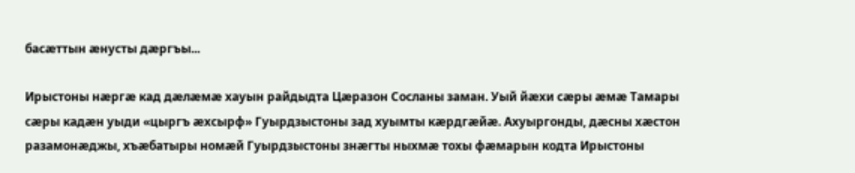басæттын æнусты дæргъы...

Ирыстоны нæргæ кад дæлæмæ хауын райдыдта Цæразон Сосланы заман. Уый йæхи сæры æмæ Тамары сæры кадæн уыди «цыргъ æхсырф» Гуырдзыстоны зад хуымты кæрдгæйæ. Ахуыргонды, дæсны хæстон разамонæджы, хъæбатыры номæй Гуырдзыстоны знæгты ныхмæ тохы фæмарын кодта Ирыстоны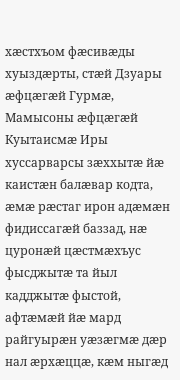хæстхъом фæсивæды хуыздæрты, стæй Дзуары æфцæгæй Гурмæ, Мамысоны æфцæгæй Куытаисмæ Иры хуссарварсы зæххытæ йæ каистæн балæвар кодта, æмæ рæстаг ирон адæмæн фидиссагæй баззад, нæ цуронæй цæстмæхъус фысджытæ та йыл кадджытæ фыстой, афтæмæй йæ мард райгуырæн уæзæгмæ дæр нал æрхæццæ, кæм ныгæд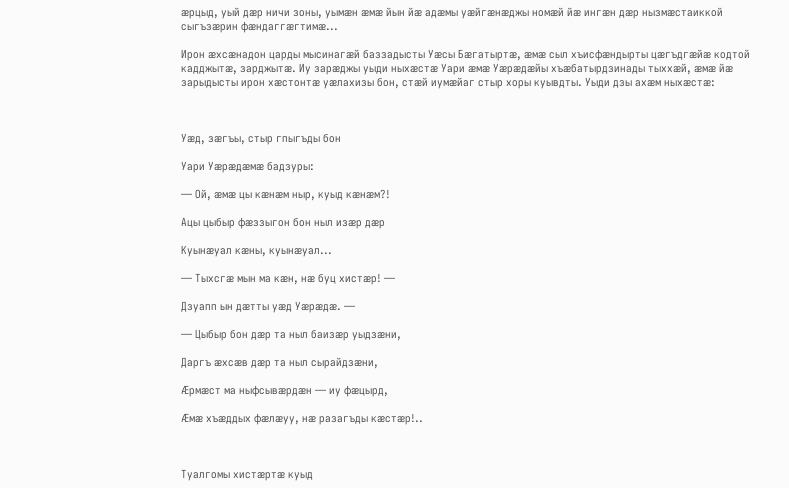æрцыд, уый дæр ничи зоны, уымæн æмæ йын йæ адæмы уæйгæнæджы номæй йæ ингæн дæр нызмæстаиккой сыгъзæрин фæндаггæгтимæ...

Ирон æхсæнадон царды мысинагæй баззадысты Уæсы Бæгатыртæ, æмæ сыл хъисфæндырты цæгъдгæйæ кодтой кадджытæ, зарджытæ. Иу зарæджы уыди ныхæстæ Уари æмæ Уæрæдæйы хъæбатырдзинады тыххæй, æмæ йæ зарыдысты ирон хæстонтæ уæлахизы бон, стæй иумæйаг стыр хоры куывдты. Уыди дзы ахæм ныхæстæ:



Уæд, зæгъы, стыр гпыгъды бон

Уари Уæрæдæмæ бадзуры:

— Ой, æмæ цы кæнæм ныр, куыд кæнæм?!

Ацы цыбыр фæззыгон бон ныл изæр дæр

Куынæуал кæны, куынæуал...

— Тыхсгæ мын ма кæн, нæ буц хистæр! —

Дзуапп ын дæтты уæд Уæрæдæ. —

— Цыбыр бон дæр та ныл баизæр уыдзæни,

Даргъ æхсæв дæр та ныл сырайдзæни,

Æрмæст ма ныфсывæрдæн — иу фæцырд,

Æмæ хъæддых фæлæуу, нæ разагъды кæстæр!..



Туалгомы хистæртæ куыд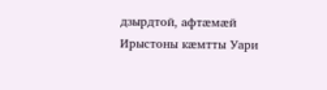дзырдтой, афтæмæй Ирыстоны кæмтты Уари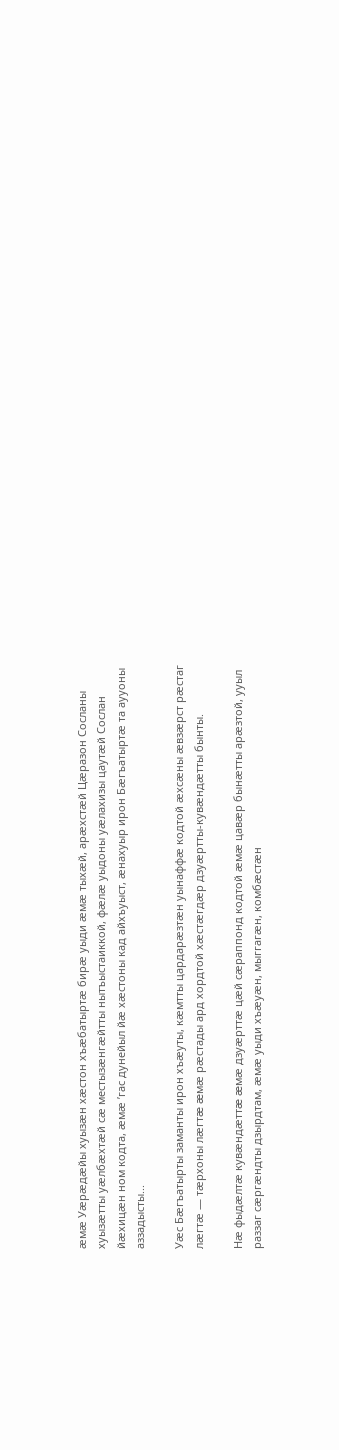æмæ Уæрæдæйы хуызæн хæстон хъæбатыртæ бирæ уыди æмæ тыхæй, арæхстæй Цæразон Сосланы хуызæтты уæлбæхтæй сæ местызæнгæйтты нытъыстаиккой, фæлæ уыдоны уæлахизы цаутæй Сослан йæхицæн ном кодта, æмæ ’гас дунейыл йæ хæстоны кад айхъуыст, æнахуыр ирон Бæгъатыртæ та аууоны аззадысты...

Уæс Бæгъатырты заманты ирон хъæуты, кæмтты цардарæзтæн уынаффæ кодтой æхсæны æвзæрст рæстаг лæгтæ — тæрхоны лæгтæ æмæ рæстады ард хордтой хæстæгдæр дзуæртты-кувæндæтты бынты.

Нæ фыдæлтæ кувæндæттæ æмæ дзуæрттæ цæй сæраппонд кодтой æмæ цавæр бынæтты арæзтой, ууыл раззаг сæргæндты дзырдтам, æмæ уыди хъæуæн, мыггагæн, комбæстæн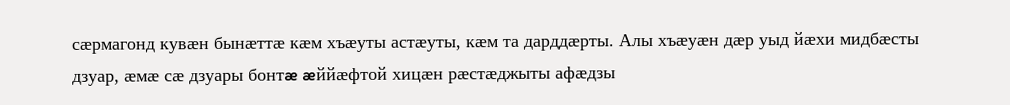сæрмагонд кувæн бынæттæ кæм хъæуты астæуты, кæм та дарддæрты. Алы хъæуæн дæр уыд йæхи мидбæсты дзуар, æмæ сæ дзуары бонтæ æййæфтой хицæн рæстæджыты афæдзы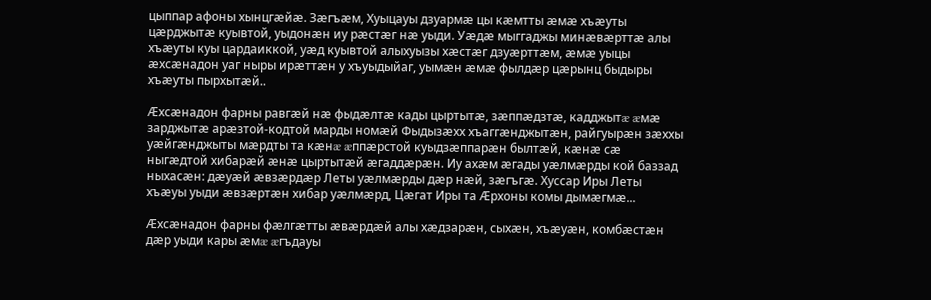цыппар афоны хынцгæйæ. Зæгъæм, Хуыцауы дзуармæ цы кæмтты æмæ хъæуты цæрджытæ куывтой, уыдонæн иу рæстæг нæ уыди. Уæдæ мыггаджы минæвæрттæ алы хъæуты куы цардаиккой, уæд куывтой алыхуызы хæстæг дзуæрттæм, æмæ уыцы æхсæнадон уаг ныры ирæттæн у хъуыдыйаг, уымæн æмæ фылдæр цæрынц быдыры хъæуты пырхытæй..

Æхсæнадон фарны равгæй нæ фыдæлтæ кады цыртытæ, зæппæдзтæ, кадджытæ æмæ зарджытæ арæзтой-кодтой марды номæй Фыдызæхх хъаггæнджытæн, райгуырæн зæххы уæйгæнджыты мæрдты та кæнæ æппæрстой куыдзæппарæн былтæй, кæнæ сæ ныгæдтой хибарæй æнæ цыртытæй æгаддæрæн. Иу ахæм æгады уæлмæрды кой баззад ныхасæн: дæуæй æвзæрдæр Леты уæлмæрды дæр нæй, зæгъгæ. Хуссар Иры Леты хъæуы уыди æвзæртæн хибар уæлмæрд, Цæгат Иры та Æрхоны комы дымæгмæ...

Æхсæнадон фарны фæлгæтты æвæрдæй алы хæдзарæн, сыхæн, хъæуæн, комбæстæн дæр уыди кары æмæ æгъдауы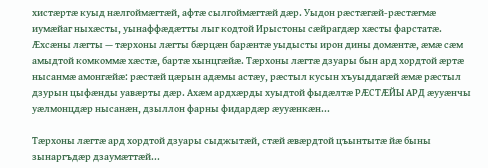хистæртæ куыд нæлгоймæгтæй, афтæ сылгоймæгтæй дæр. Уыдон рæстæгæй-рæстæгмæ иумæйаг ныхæсты, уынаффæдæтты лыг кодтой Ирыстоны сæйрагдæр хæсты фарстатæ. Æхсæны лæгты — тæрхоны лæгты бæрцæн барæнтæ уыдысты ирон дины домæнтæ, æмæ сæм амыдтой комкоммæ хæстæ, бартæ хынцгæйæ. Тæрхоны лæгтæ дзуары бын ард хордтой æртæ нысанмæ амонгæйæ: рæстæй цæрын адæмы астæу, рæстыл кусын хъуыддагæй æмæ рæстыл дзурын цыфæнды уавæрты дæр. Ахæм ардхæрды хуыдтой фыдæлтæ РÆСТÆЙЫ АРД æууæнчы уæлмонцдæр нысанæн, дзыллон фарны фидардæр æууæнкæн...

Тæрхоны лæгтæ ард хордтой дзуары сыджытæй, стæй æвæрдтой цъынтытæ йæ быны зынаргъдæр дзаумæттæй...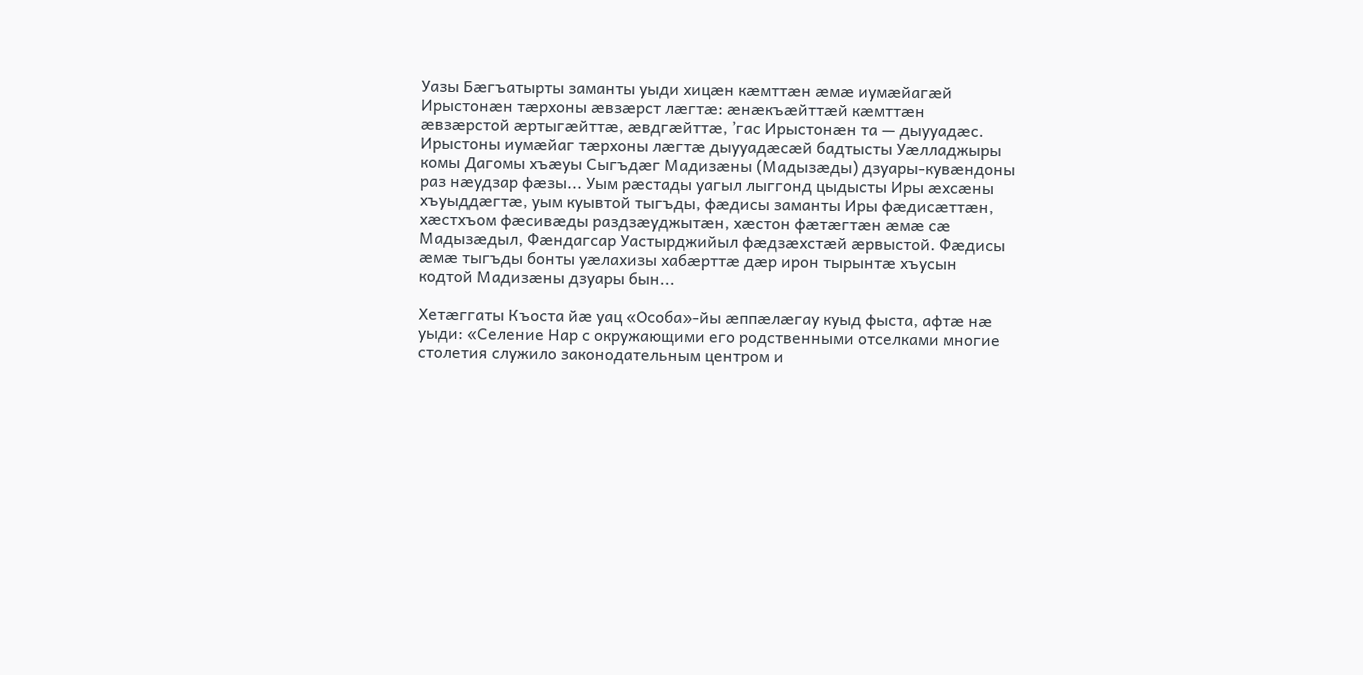Уазы Бæгъатырты заманты уыди хицæн кæмттæн æмæ иумæйагæй Ирыстонæн тæрхоны æвзæрст лæгтæ: æнæкъæйттæй кæмттæн æвзæрстой æртыгæйттæ, æвдгæйттæ, ’гас Ирыстонæн та — дыууадæс. Ирыстоны иумæйаг тæрхоны лæгтæ дыууадæсæй бадтысты Уæлладжыры комы Дагомы хъæуы Сыгъдæг Мадизæны (Мадызæды) дзуары-кувæндоны раз нæудзар фæзы... Уым рæстады уагыл лыггонд цыдысты Иры æхсæны хъуыддæгтæ, уым куывтой тыгъды, фæдисы заманты Иры фæдисæттæн, хæстхъом фæсивæды раздзæуджытæн, хæстон фæтæгтæн æмæ сæ Мадызæдыл, Фæндагсар Уастырджийыл фæдзæхстæй æрвыстой. Фæдисы æмæ тыгъды бонты уæлахизы хабæрттæ дæр ирон тырынтæ хъусын кодтой Мадизæны дзуары бын...

Хетæггаты Къоста йæ уац «Особа»-йы æппæлæгау куыд фыста, афтæ нæ уыди: «Селение Нар с окружающими его родственными отселками многие столетия служило законодательным центром и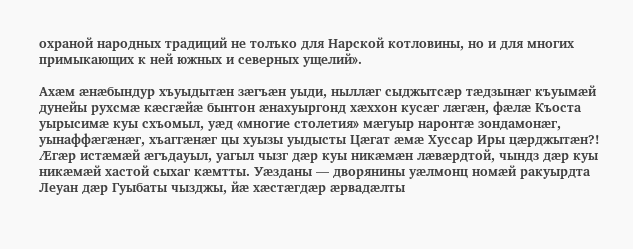охраной народных традиций не толъко для Нарской котловины, но и для многих примыкающих к ней южных и северных ущелий».

Ахæм æнæбындур хъуыдытæн зæгъæн уыди, ныллæг сыджытсæр тæдзынæг къуымæй дунейы рухсмæ кæсгæйæ бынтон æнахуыргонд хæххон кусæг лæгæн, фæлæ Къоста уырысимæ куы схъомыл, уæд «многие столетия» мæгуыр наронтæ зондамонæг, уынаффæгæнæг, хъаггæнæг цы хуызы уыдысты Цæгат æмæ Хуссар Иры цæрджытæн?! Æгæр истæмæй æгъдауыл, уагыл чызг дæр куы никæмæн лæвæрдтой, чындз дæр куы никæмæй хастой сыхаг кæмтты. Уæзданы — дворянины уæлмонц номæй ракуырдта Леуан дæр Гуыбаты чызджы, йæ хæстæгдæр æрвадæлты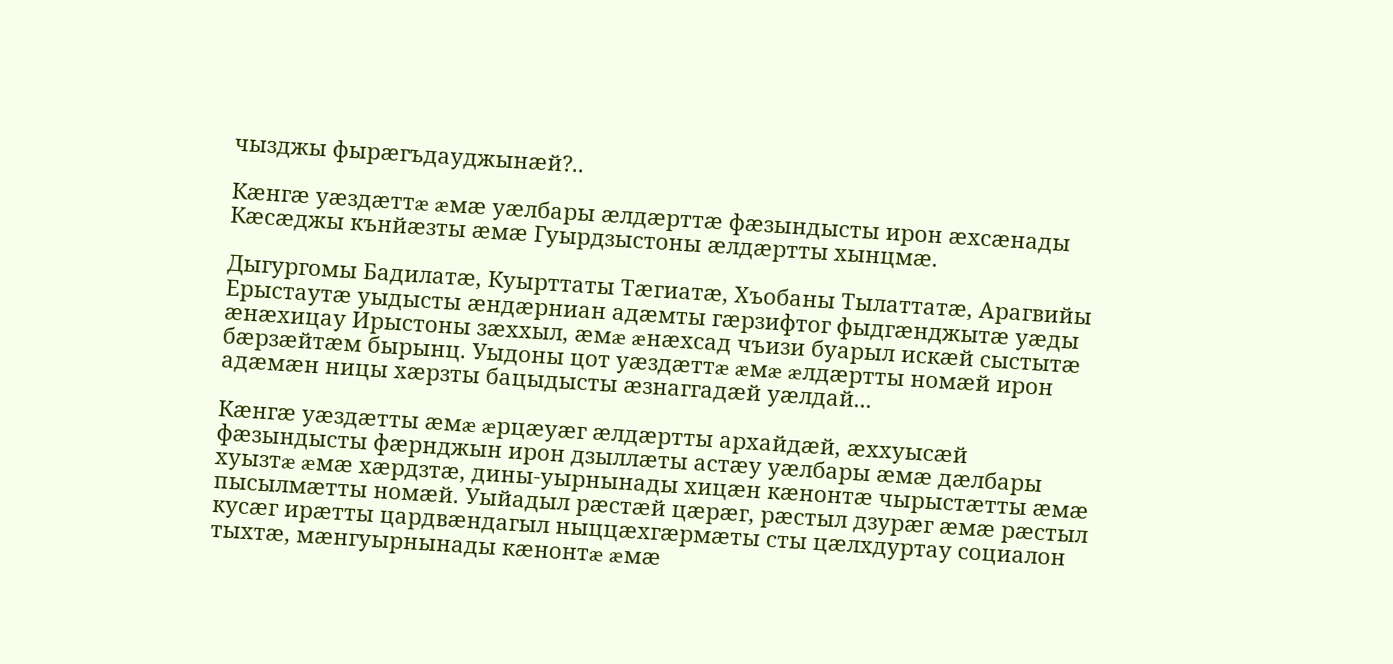чызджы фырæгъдауджынæй?..

Кæнгæ уæздæттæ æмæ уæлбары æлдæрттæ фæзындысты ирон æхсæнады Кæсæджы кънйæзты æмæ Гуырдзыстоны æлдæртты хынцмæ.

Дыгургомы Бадилатæ, Куырттаты Тæгиатæ, Хъобаны Тылаттатæ, Арагвийы Ерыстаутæ уыдысты æндæрниан адæмты гæрзифтог фыдгæнджытæ уæды æнæхицау Ирыстоны зæххыл, æмæ æнæхсад чъизи буарыл искæй сыстытæ бæрзæйтæм бырынц. Уыдоны цот уæздæттæ æмæ æлдæртты номæй ирон адæмæн ницы хæрзты бацыдысты æзнаггадæй уæлдай...

Кæнгæ уæздæтты æмæ æрцæуæг æлдæртты архайдæй, æххуысæй фæзындысты фæрнджын ирон дзыллæты астæу уæлбары æмæ дæлбары хуызтæ æмæ хæрдзтæ, дины-уырнынады хицæн кæнонтæ чырыстæтты æмæ пысылмæтты номæй. Уыйадыл рæстæй цæрæг, рæстыл дзурæг æмæ рæстыл кусæг ирæтты цардвæндагыл ныццæхгæрмæты сты цæлхдуртау социалон тыхтæ, мæнгуырнынады кæнонтæ æмæ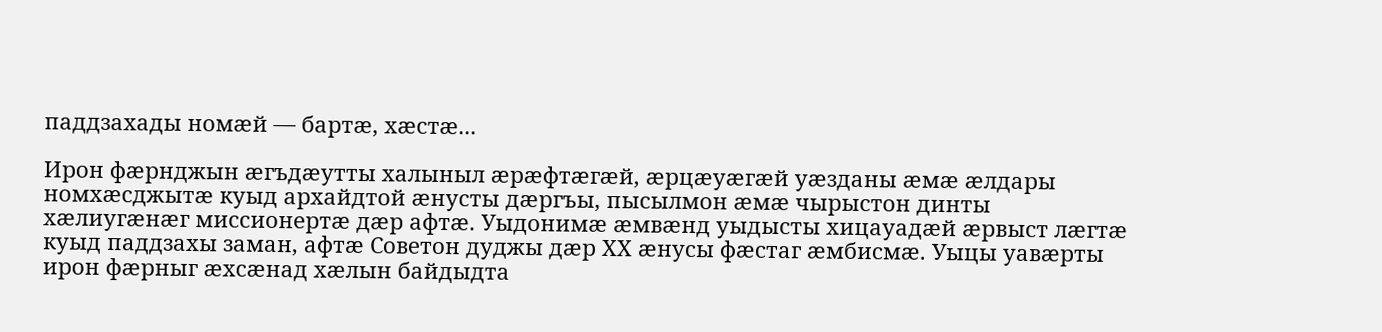паддзахады номæй — бартæ, хæстæ...

Ирон фæрнджын æгъдæутты халыныл æрæфтæгæй, æрцæуæгæй уæзданы æмæ æлдары номхæсджытæ куыд архайдтой æнусты дæргъы, пысылмон æмæ чырыстон динты хæлиугæнæг миссионертæ дæр афтæ. Уыдонимæ æмвæнд уыдысты хицауадæй æрвыст лæгтæ куыд паддзахы заман, афтæ Советон дуджы дæр ХХ æнусы фæстаг æмбисмæ. Уыцы уавæрты ирон фæрныг æхсæнад хæлын байдыдта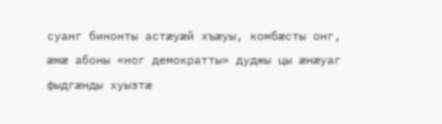суанг бинонты астæуæй хъæуы, комбæсты онг, æмæ абоны «ног демократты» дуджы цы æнæуаг фыдгæнды хуызтæ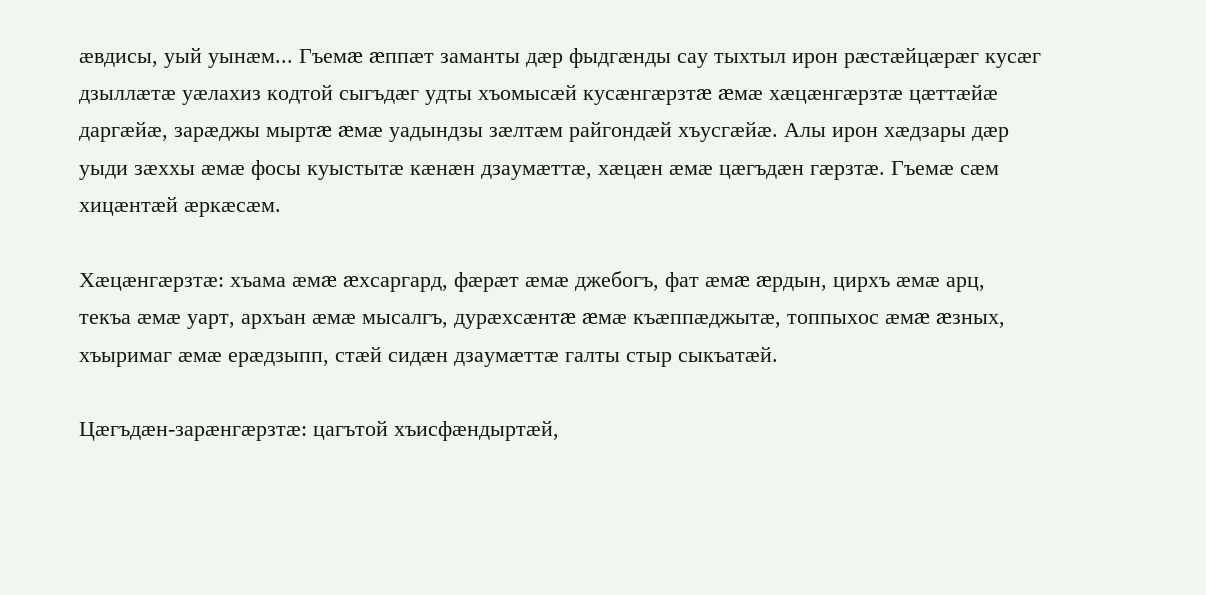æвдисы, уый уынæм... Гъемæ æппæт заманты дæр фыдгæнды сау тыхтыл ирон рæстæйцæрæг кусæг дзыллæтæ уæлахиз кодтой сыгъдæг удты хъомысæй кусæнгæрзтæ æмæ хæцæнгæрзтæ цæттæйæ даргæйæ, зарæджы мыртæ æмæ уадындзы зæлтæм райгондæй хъусгæйæ. Алы ирон хæдзары дæр уыди зæххы æмæ фосы куыстытæ кæнæн дзаумæттæ, хæцæн æмæ цæгъдæн гæрзтæ. Гъемæ сæм хицæнтæй æркæсæм.

Хæцæнгæрзтæ: хъама æмæ æхсаргард, фæрæт æмæ джебогъ, фат æмæ æрдын, цирхъ æмæ арц, текъа æмæ уарт, архъан æмæ мысалгъ, дурæхсæнтæ æмæ къæппæджытæ, топпыхос æмæ æзных, хъыримаг æмæ ерæдзыпп, стæй сидæн дзаумæттæ галты стыр сыкъатæй.

Цæгъдæн-зарæнгæрзтæ: цагътой хъисфæндыртæй,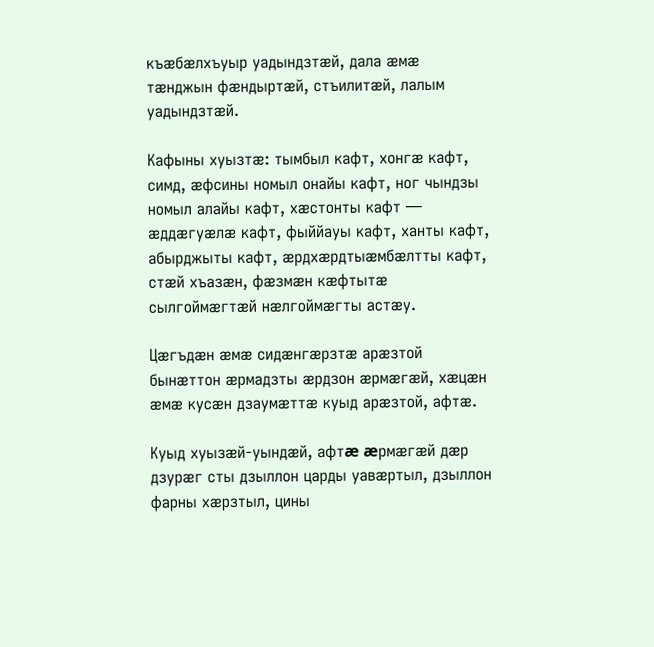къæбæлхъуыр уадындзтæй, дала æмæ тæнджын фæндыртæй, стъилитæй, лалым уадындзтæй.

Кафыны хуызтæ: тымбыл кафт, хонгæ кафт, симд, æфсины номыл онайы кафт, ног чындзы номыл алайы кафт, хæстонты кафт — æддæгуæлæ кафт, фыййауы кафт, ханты кафт, абырджыты кафт, æрдхæрдтыæмбæлтты кафт, стæй хъазæн, фæзмæн кæфтытæ сылгоймæгтæй нæлгоймæгты астæу.

Цæгъдæн æмæ сидæнгæрзтæ арæзтой бынæттон æрмадзты æрдзон æрмæгæй, хæцæн æмæ кусæн дзаумæттæ куыд арæзтой, афтæ.

Куыд хуызæй-уындæй, афтæ æрмæгæй дæр дзурæг сты дзыллон царды уавæртыл, дзыллон фарны хæрзтыл, цины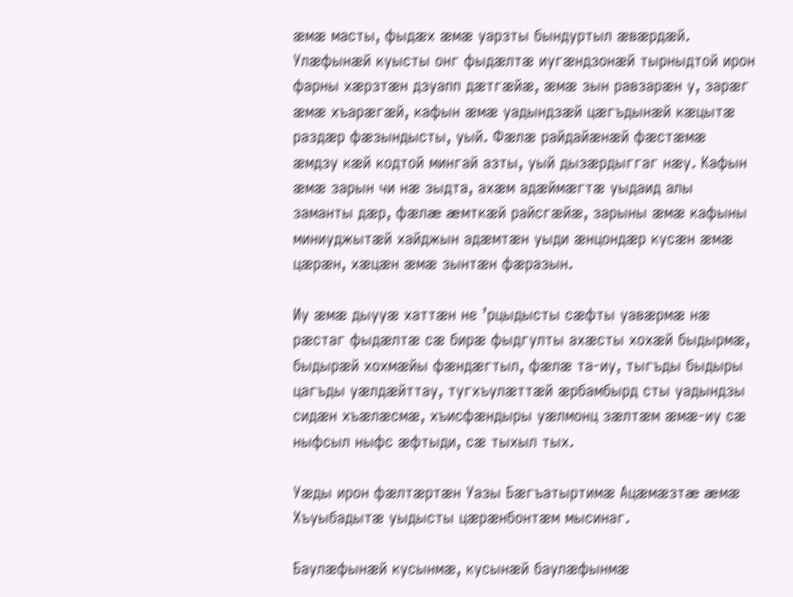æмæ масты, фыдæх æмæ уарзты бындуртыл æвæрдæй. Улæфынæй куысты онг фыдæлтæ иугæндзонæй тырныдтой ирон фарны хæрзтæн дзуапп дæтгæйæ, æмæ зын равзарæн у, зарæг æмæ хъарæгæй, кафын æмæ уадындзæй цæгъдынæй кæцытæ раздæр фæзындысты, уый. Фæлæ райдайæнæй фæстæмæ æмдзу кæй кодтой мингай азты, уый дызæрдыггаг нæу. Кафын æмæ зарын чи нæ зыдта, ахæм адæймæгтæ уыдаид алы заманты дæр, фæлæ æмткæй райсгæйæ, зарыны æмæ кафыны миниуджытæй хайджын адæмтæн уыди æнцондæр кусæн æмæ цæрæн, хæцæн æмæ зынтæн фæразын.

Иу æмæ дыууæ хаттæн не ’рцыдысты сæфты уавæрмæ нæ рæстаг фыдæлтæ сæ бирæ фыдгулты ахæсты хохæй быдырмæ, быдырæй хохмæйы фæндæгтыл, фæлæ та-иу, тыгъды быдыры цагъды уæлдæйттау, тугхъулæттæй æрбамбырд сты уадындзы сидæн хъæлæсмæ, хъисфæндыры уæлмонц зæлтæм æмæ-иу сæ ныфсыл ныфс æфтыди, сæ тыхыл тых.

Уæды ирон фæлтæртæн Уазы Бæгъатыртимæ Ацæмæзтæ æмæ Хъуыбадытæ уыдысты цæрæнбонтæм мысинаг.

Баулæфынæй кусынмæ, кусынæй баулæфынмæ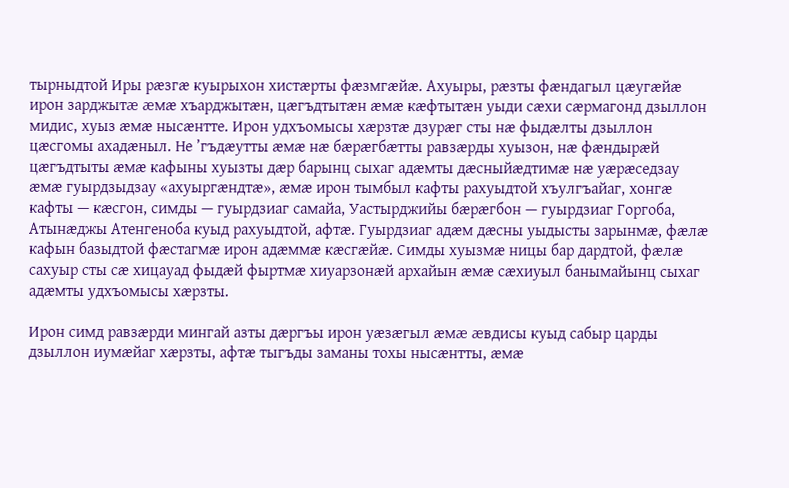тырныдтой Иры рæзгæ куырыхон хистæрты фæзмгæйæ. Ахуыры, рæзты фæндагыл цæугæйæ ирон зарджытæ æмæ хъарджытæн, цæгъдтытæн æмæ кæфтытæн уыди сæхи сæрмагонд дзыллон мидис, хуыз æмæ нысæнтте. Ирон удхъомысы хæрзтæ дзурæг сты нæ фыдæлты дзыллон цæсгомы ахадæныл. Не ’гъдæутты æмæ нæ бæрæгбæтты равзæрды хуызон, нæ фæндырæй цæгъдтыты æмæ кафыны хуызты дæр барынц сыхаг адæмты дæсныйæдтимæ нæ уæрæседзау æмæ гуырдзыдзау «ахуыргæндтæ», æмæ ирон тымбыл кафты рахуыдтой хъулгъайаг, хонгæ кафты — кæсгон, симды — гуырдзиаг самайа, Уастырджийы бæрæгбон — гуырдзиаг Горгоба, Атынæджы Атенгеноба куыд рахуыдтой, афтæ. Гуырдзиаг адæм дæсны уыдысты зарынмæ, фæлæ кафын базыдтой фæстагмæ ирон адæммæ кæсгæйæ. Симды хуызмæ ницы бар дардтой, фæлæ сахуыр сты сæ хицауад фыдæй фыртмæ хиуарзонæй архайын æмæ сæхиуыл банымайынц сыхаг адæмты удхъомысы хæрзты.

Ирон симд равзæрди мингай азты дæргъы ирон уæзæгыл æмæ æвдисы куыд сабыр царды дзыллон иумæйаг хæрзты, афтæ тыгъды заманы тохы нысæнтты, æмæ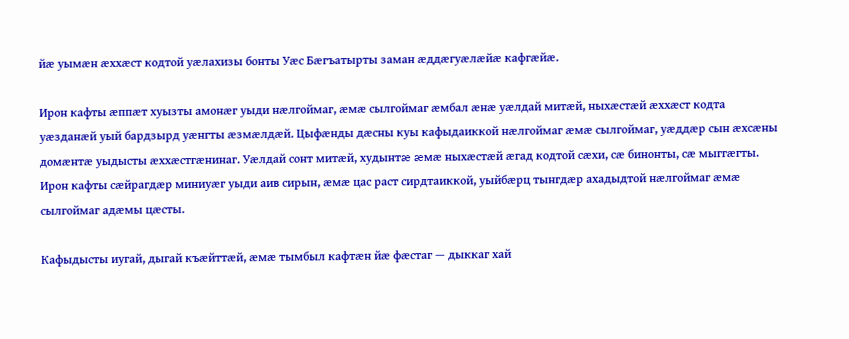йæ уымæн æххæст кодтой уæлахизы бонты Уæс Бæгъатырты заман æддæгуæлæйæ кафгæйæ.

Ирон кафты æппæт хуызты амонæг уыди нæлгоймаг, æмæ сылгоймаг æмбал æнæ уæлдай митæй, ныхæстæй æххæст кодта уæзданæй уый бардзырд уæнгты æзмæлдæй. Цыфæнды дæсны куы кафыдаиккой нæлгоймаг æмæ сылгоймаг, уæддæр сын æхсæны домæнтæ уыдысты æххæстгæнинаг. Уæлдай сонт митæй, худынтæ æмæ ныхæстæй æгад кодтой сæхи, сæ бинонты, сæ мыггæгты. Ирон кафты сæйрагдæр миниуæг уыди аив сирын, æмæ цас раст сирдтаиккой, уыйбæрц тынгдæр ахадыдтой нæлгоймаг æмæ сылгоймаг адæмы цæсты.

Кафыдысты иугай, дыгай къæйттæй, æмæ тымбыл кафтæн йæ фæстаг — дыккаг хай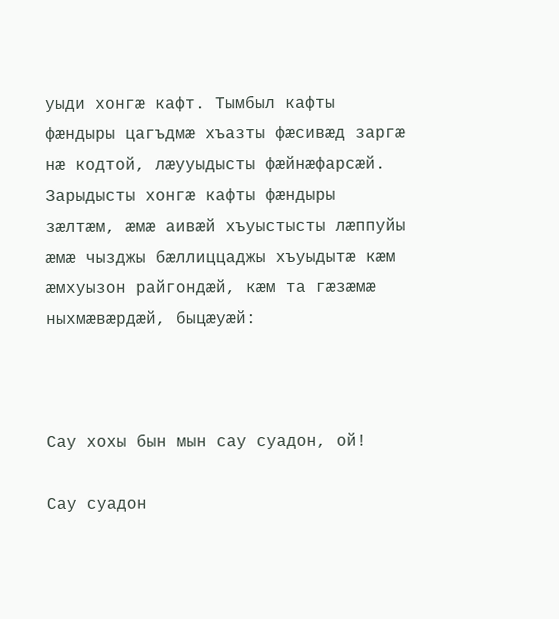уыди хонгæ кафт. Тымбыл кафты фæндыры цагъдмæ хъазты фæсивæд заргæ нæ кодтой, лæууыдысты фæйнæфарсæй. Зарыдысты хонгæ кафты фæндыры зæлтæм, æмæ аивæй хъуыстысты лæппуйы æмæ чызджы бæллиццаджы хъуыдытæ кæм æмхуызон райгондæй, кæм та гæзæмæ ныхмæвæрдæй, быцæуæй:



Сау хохы бын мын сау суадон, ой!

Сау суадон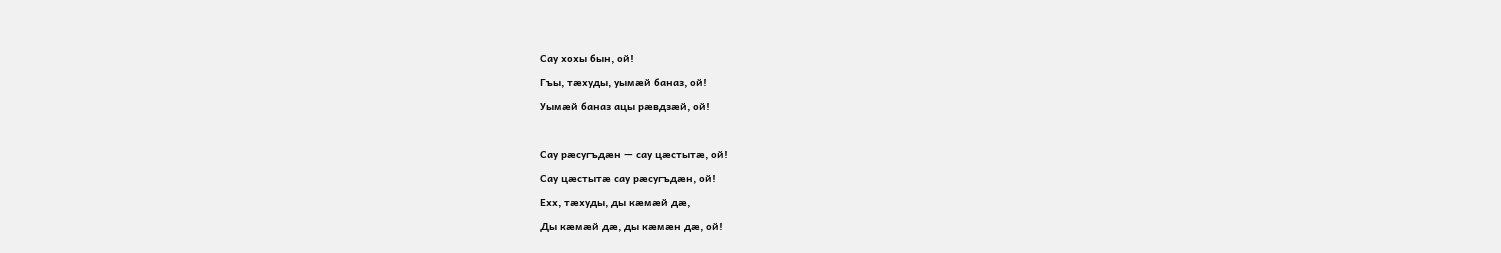Сау хохы бын, ой!

Гъы, тæхуды, уымæй баназ, ой!

Уымæй баназ ацы рæвдзæй, ой!



Сау рæсугъдæн — сау цæстытæ, ой!

Сау цæстытæ сау рæсугъдæн, ой!

Ехх, тæхуды, ды кæмæй дæ,

Ды кæмæй дæ, ды кæмæн дæ, ой!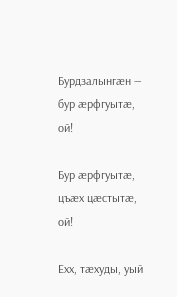Бурдзалынгæн — бур æрфгуытæ, ой!

Бур æрфгуытæ, цъæх цæстытæ, ой!

Ехх, тæхуды, уый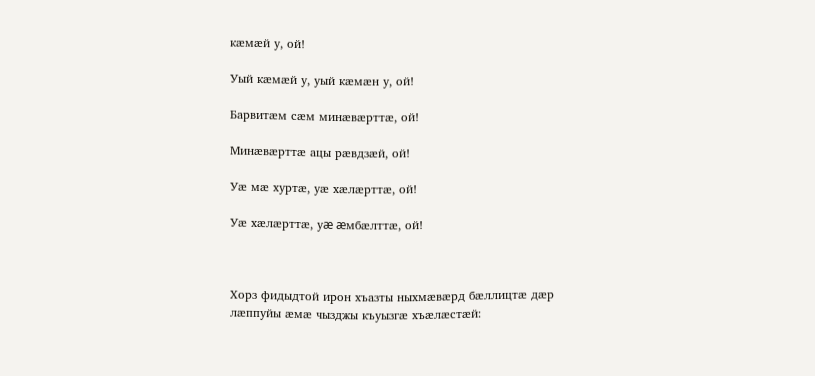кæмæй у, ой!

Уый кæмæй у, уый кæмæн у, ой!

Барвитæм сæм минæвæрттæ, ой!

Минæвæрттæ ацы рæвдзæй, ой!

Уæ мæ хуртæ, уæ хæлæрттæ, ой!

Уæ хæлæрттæ, уæ æмбæлттæ, ой!



Хорз фидыдтой ирон хъазты ныхмæвæрд бæллицтæ дæр лæппуйы æмæ чызджы къуызгæ хъæлæстæй: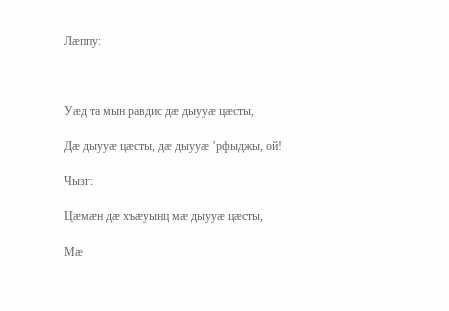Лæппу:



Уæд та мын равдис дæ дыууæ цæсты,

Дæ дыууæ цæсты, дæ дыууæ ’рфыджы, ой!

Чызг:

Цæмæн дæ хъæуынц мæ дыууæ цæсты,

Мæ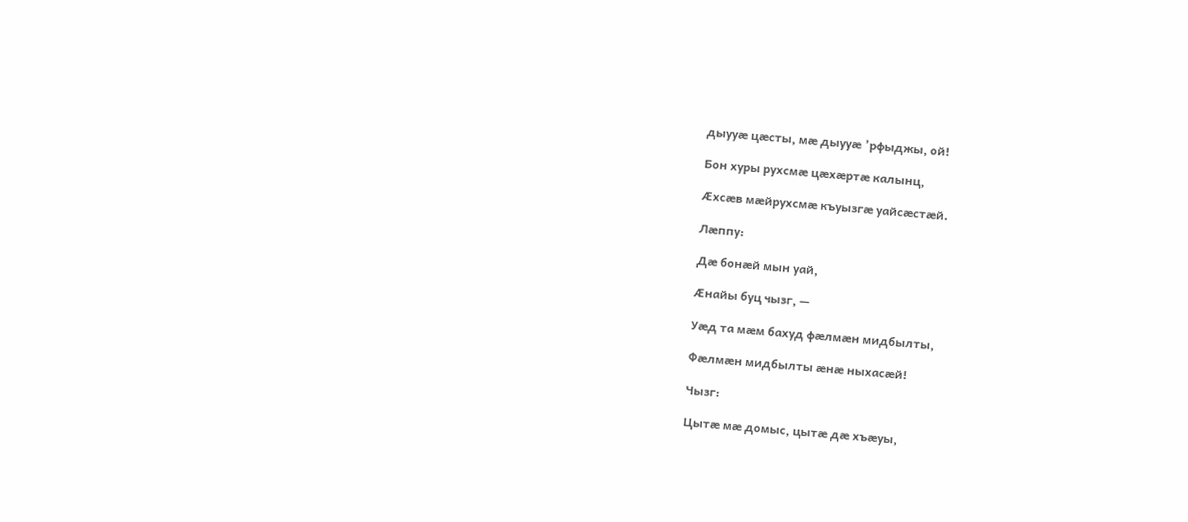дыууæ цæсты, мæ дыууæ ’рфыджы, ой!

Бон хуры рухсмæ цæхæртæ калынц,

Æхсæв мæйрухсмæ къуызгæ уайсæстæй.

Лæппу:

Дæ бонæй мын уай,

Æнайы буц чызг, —

Уæд та мæм бахуд фæлмæн мидбылты,

Фæлмæн мидбылты æнæ ныхасæй!

Чызг:

Цытæ мæ домыс, цытæ дæ хъæуы,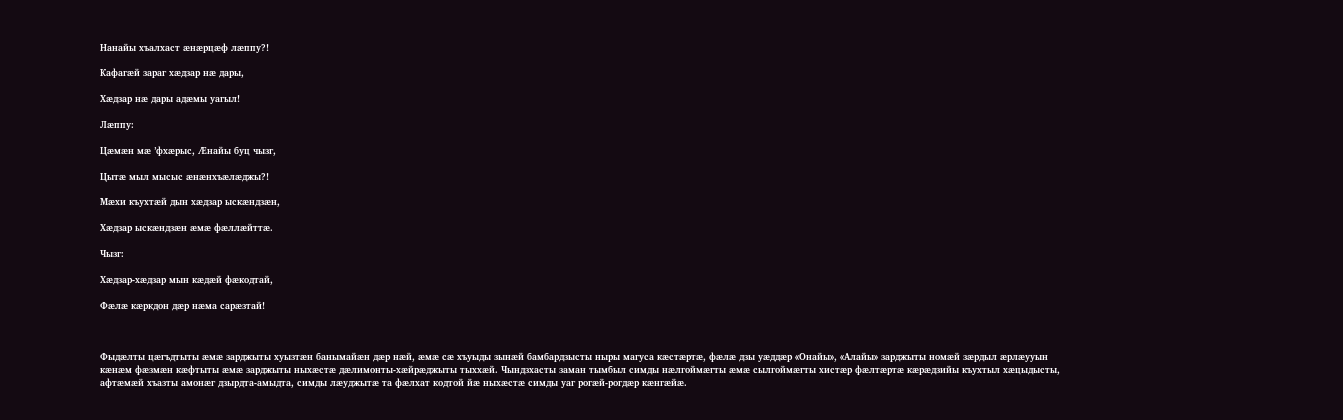Нанайы хъалхаст æнæрцæф лæппу?!

Кафагæй зараг хæдзар нæ дары,

Хæдзар нæ дары адæмы уагыл!

Лæппу:

Цæмæн мæ ’фхæрыс, Æнайы буц чызг,

Цытæ мыл мысыс æнæнхъæлæджы?!

Мæхи къухтæй дын хæдзар ыскæндзæн,

Хæдзар ыскæндзæн æмæ фæллæйттæ.

Чызг:

Хæдзар-хæдзар мын кæдæй фæкодтай,

Фæлæ кæркдон дæр нæма сарæзтай!



Фыдæлты цæгъдтыты æмæ зарджыты хуызтæн банымайæн дæр нæй, æмæ сæ хъуыды зынæй бамбардзысты ныры магуса кæстæртæ, фæлæ дзы уæддæр «Онайы», «Алайы» зарджыты номæй зæрдыл æрлæууын кæнæм фæзмæн кæфтыты æмæ зарджыты ныхæстæ дæлимонты-хæйрæджыты тыххæй. Чындзхасты заман тымбыл симды нæлгоймæгты æмæ сылгоймæгты хистæр фæлтæртæ кæрæдзийы къухтыл хæцыдысты, афтæмæй хъазты амонæг дзырдта-амыдта, симды лæуджытæ та фæлхат кодтой йæ ныхæстæ симды уаг рогæй-рогдæр кæнгæйæ.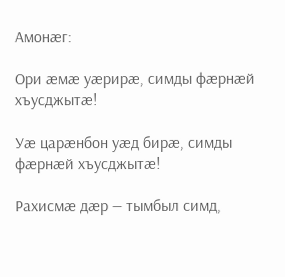Амонæг:

Ори æмæ уæрирæ, симды фæрнæй хъусджытæ!

Уæ царæнбон уæд бирæ, симды фæрнæй хъусджытæ!

Рахисмæ дæр — тымбыл симд,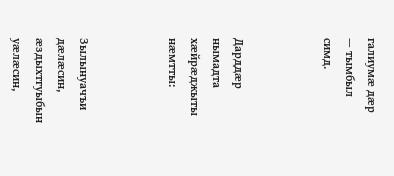галиумæ дæр — тымбыл симд.



Дарддæр нымадта хæйрæджыты нæмтты:



Зылынуачъи дæлæсин, æздыхтгуыбын уæлæсин,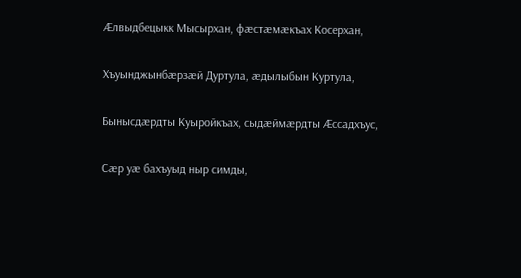Æлвыдбецыкк Мысырхан, фæстæмæкъах Косерхан,

Хъуынджынбæрзæй Дуртула, æдылыбын Куртула,

Бынысдæрдты Куыройкъах, сыдæймæрдты Æссадхъус,

Сæр уæ бахъуыд ныр симды,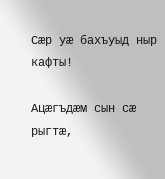Сæр уæ бахъуыд ныр кафты!

Ацæгъдæм сын сæ рыгтæ,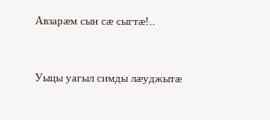Авзарæм сын сæ сыгтæ!..



Уыцы уагыл симды лæуджытæ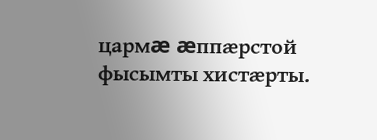цармæ æппæрстой фысымты хистæрты.